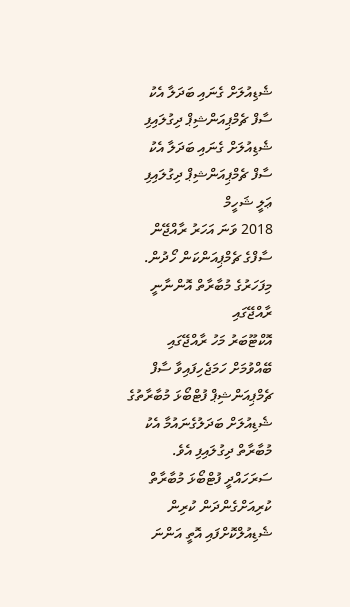ޝެޑިއުލަށް ގެނައި ބަދަލާ އެކު ސާފް ޗެމްޕިއަންޝިޕް ދިގުލައިފި
ޝެޑިއުލަށް ގެނައި ބަދަލާ އެކު ސާފް ޗެމްޕިއަންޝިޕް ދިގުލައިފި
ޢަލީ ޝަހީމް
2018 ވަނަ އަހަރު ރާއްޖޭން ސާފްގެ ޗެމްޕިއަންކަން ހޯދުން. މިފަހަރުގެ މުބާރާތް އޮންނާނީ ރާއްޖޭގައި
އޮކްޓޫބަރު މަހު ރާއްޖޭގައި ބޭއްވުމަށް ހަމަޖެހިފައިވާ ސާފް ޗެމްޕިއަންޝިޕް ފުޓްބޯޅަ މުބާރާތުގެ ޝެޑިއުލަށް ބަދަލުގެނައުމާ އެކު މުބާރާތް ދިގުލައިފި އެވެ.
ސަރަހައްދީ ފުޓްބޯޅަ މުބާރާތް ކުރިއަށްގެންދަން ކުރިން ޝެޑިއުލްކޮށްފައި އޮތީ އަންނަ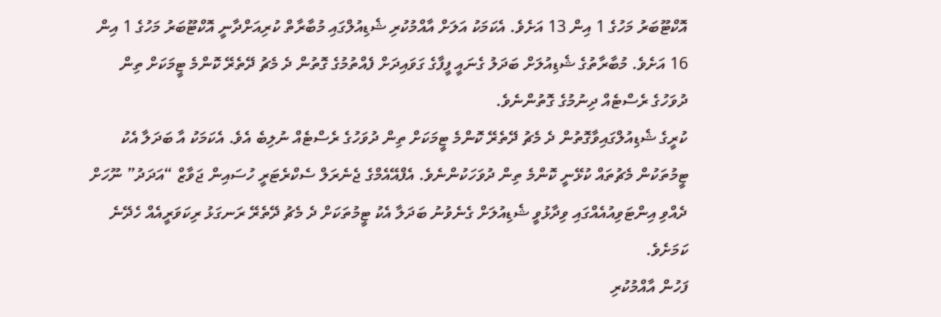އޮކްޓޫބަރު މަހުގެ 1 އިން 13 އަށެވެ. އެކަމަކު އަލަށް އާއްމުކުރި ޝެޑިއުލްގައި މުބާރާތް ކުރިއަށްދާނީ އޮކްޓޫބަރު މަހުގެ 1 އިން 16 އަށެވެ. މުބާރާތުގެ ޝެޑިއުލަށް ބަދަލު ގެނައީ ފީފާގެ ގަވައިދަށް ފެއްތުމުގެ ގޮތުން ދެ މެޗު ދޭތެރޭ ކޮންމެ ޓީމަކަށް ތިން ދުވަހުގެ ރެސްޓެއް ދިނުމުގެ ގޮތުންނެވެ.
ކުރީގެ ޝެޑިއުލްގައިވާގޮތުން ދެ މެޗު ދޭތެރޭ ކޮންމެ ޓީމަކަށް ތިން ދުވަހުގެ ރެސްޓެއް ނުލިބެ އެވެ. އެކަމަކު އާ ބަދަލާ އެކު ޓީމުތަކުން މެޗުތައް ކުޅޭނީ ކޮންމެ ތިން ދުވަހަކުންނެވެ. އެފްއޭއެމްގެ ޖެނެރަލް ސެކްރެޓަރީ ހުސައިން ޖަވާޒް “އަދަދު” ނޫހަށް ދެއްވި އިންޓަވިއުއެއްގައި ވިދާޅުވީ ޝެޑިއުލަށް ގެނެވުނު ބަދަލާ އެކު ޓީމުތަކަށް ދެ މެޗު ދޭތެރޭ ރަނގަޅު ރިކަވަރީއެއް ހެދޭނެ ކަމަށެވެ.
ފަހުން އާއްމުކުރި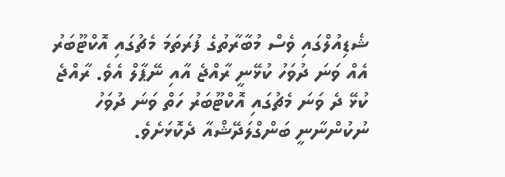ޝެޑިއުލްގައި ވެސް މުބާރާތުގެ ފުރަތަމަ މެޗުގައި އޮކްޓޫބަރު އެއް ވަނަ ދުވަހު ކުޅޭނީ ރާއްޖެ އާއި ނޭޕާލް އެވެ. ރާއްޖެ ކުޅޭ ދެ ވަނަ މެޗުގައި އޮކްޓޫބަރު ހަތް ވަނަ ދުވަހު ނުކުންނާނީ ބަންގްލަދޭޝްއާ ދެކޮޅަށެވެ.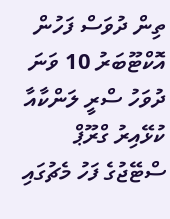ތިން ދުވަސް ފަހުން އޮކްޓޫބަރު 10 ވަނަ ދުވަހު ސްރީ ލަންކާއާ ކުޅޭއިރު ގްރޫޕް ސްޓޭޖުގެ ފަހު މެޗުގައި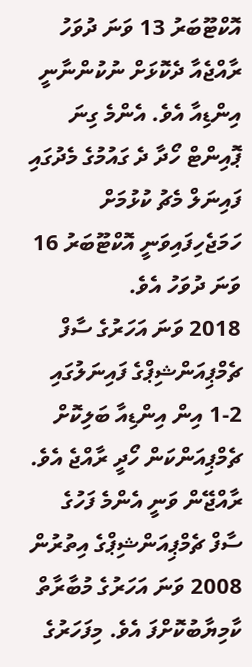އޮކްޓޫބަރު 13 ވަނަ ދުވަހު ރާއްޖެއާ ދެކޮޅަށް ނުކުންނާނީ އިންޑިއާ އެވެ. އެންމެ ގިނަ ޕޮއިންޓް ހޯދާ ދެ ގައުމުގެ މެދުގައި ފައިނަލް މެޗު ކުޅުމަށް ހަމަޖެހިފައިވަނީ އޮކްޓޫބަރު 16 ވަނަ ދުވަހު އެވެ.
2018 ވަނަ އަހަރުގެ ސާފް ޗެމްޕިއަންޝިޕްގެ ފައިނަލުގައި 2-1 އިން އިންޑިއާ ބަލިކޮށް ޗެމްޕިއަންކަން ހޯދީ ރާއްޖެ އެވެ. ރާއްޖޭން ވަނީ އެންމެ ފަހުގެ ސާފް ޗެމްޕިއަންޝިޕްގެ އިތުރުން 2008 ވަނަ އަހަރުގެ މުބާރާތް ކާމިޔާބުކޮށްފަ އެވެ. މިފަހަރުގެ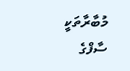މުބާރާތަކީ ސާފްގެ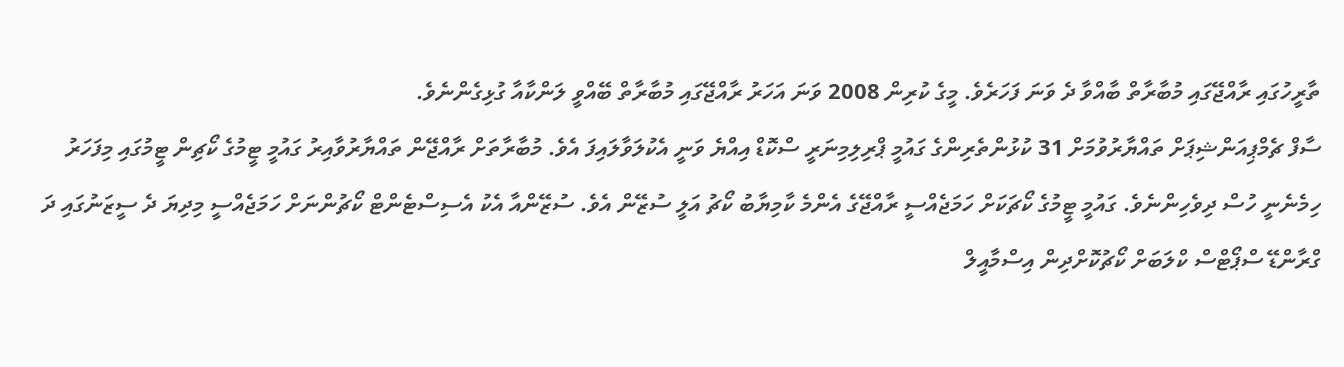ތާރީހުގައި ރާއްޖޭގައި މުބާރާތް ބާއްވާ ދެ ވަނަ ފަހަރެވެ. މީގެ ކުރިން 2008 ވަނަ އަހަރު ރާއްޖޭގައި މުބާރާތް ބޭއްވީ ލަންކާއާ ގުޅިގެންނެވެ.
ސާފް ޗެމްޕިއަންޝިޕަށް ތައްޔާރުވުމަށް 31 ކުޅުންތެރިންގެ ގައުމީ ޕްރިލިމިނަރީ ސްކޮޑް އިއްޔެ ވަނީ އެކުލަވާލައިފަ އެވެ. މުބާރާތަށް ރާއްޖޭން ތައްޔާރުވާއިރު ގައުމީ ޓީމުގެ ކޯޗިން ޓީމުގައި މިފަހަރު ހިމެނެނީ ހުސް ދިވެހިންނެވެ. ގައުމީ ޓީމުގެ ކޯޗަކަށް ހަމަޖެއްސީ ރާއްޖޭގެ އެންމެ ކާމިޔާބު ކޯޗު އަލީ ސުޒޭން އެވެ. ސުޒޭންއާ އެކު އެސިސްޓެންޓް ކޯޗުންނަށް ހަމަޖެއްސީ މިދިޔަ ދެ ސީޒަނުގައި ދަ ގްރާންޑޭ ސްޕޯޓްސް ކްލަބަށް ކޯޗުކޮށްދިން އިސްމާއީލް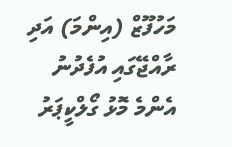މަހުފޫޒް (އިންމަ) އަދި ރާއްޖޭގައި އުފެދުނު އެންމެ މޮޅު ގޯލްކީޕަރު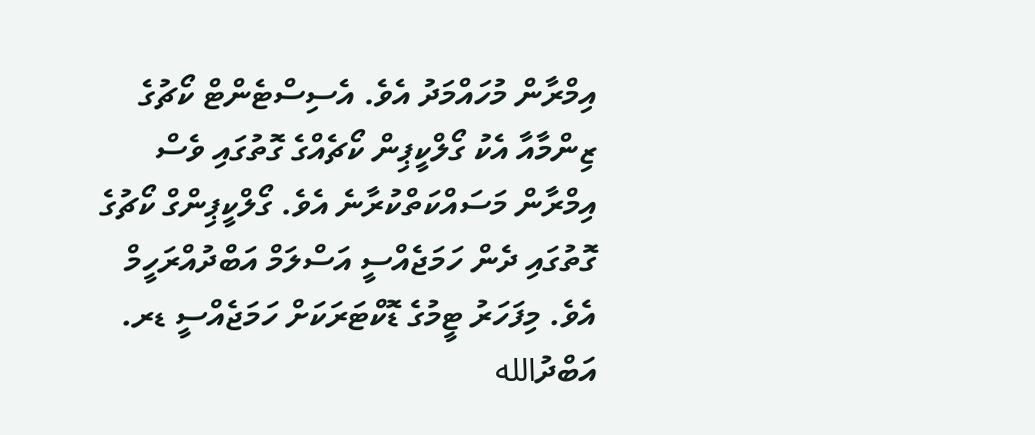އިމްރާން މުހައްމަދު އެވެ. އެސިސްޓެންޓް ކޯޗުގެ ޒިންމާއާ އެކު ގޯލްކީޕިން ކޯޗެއްގެ ގޮތުގައި ވެސް އިމްރާން މަސައްކަތްކުރާނެ އެވެ. ގޯލްކީޕިންގް ކޯޗުގެ ގޮތުގައި ދެން ހަމަޖެއްސީ އަސްލަމް އަބްދުއްރަހީމް އެވެ. މިފަހަރު ޓީމުގެ ޑޮކްޓަރަކަށް ހަމަޖެއްސީ ޑރ. އަބްދުالله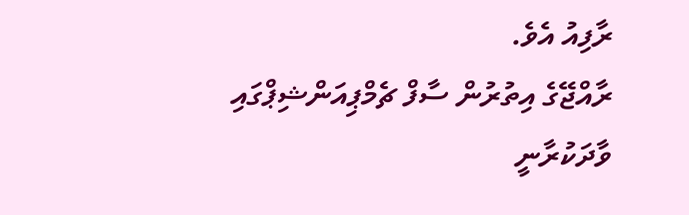ރާފިއު އެވެ.
ރާއްޖޭގެ އިތުރުން ސާފް ޗެމްޕިއަންޝިޕްގައި ވާދަކުރާނީ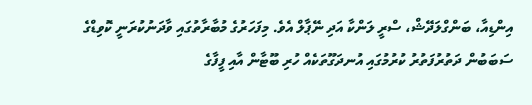އިންޑިއާ، ބަންގްލަދޭޝް، ސްރީ ލަންކާ އަދި ނޭޕާލް އެވެ. މިފަހަރުގެ މުބާރާތުގައި ވާދަނުކުރަނީ ކޮވިޑްގެ ސަބަބުން ދަތުރުފަތުރު ކުރުމުގައި އުނދަގޫތަކެއް ހުރި ބޫޓާން އާއި ފީފާގެ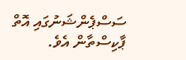ސަސްޕެންޝަނުގައި އޮތް ޕާކިސްތާން އެވެ.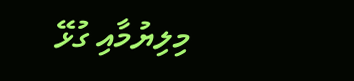މިލިޔުމާއި ގުޅޭ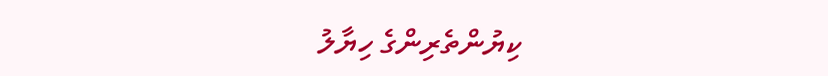ކިޔުންތެރިންގެ ހިޔާލު